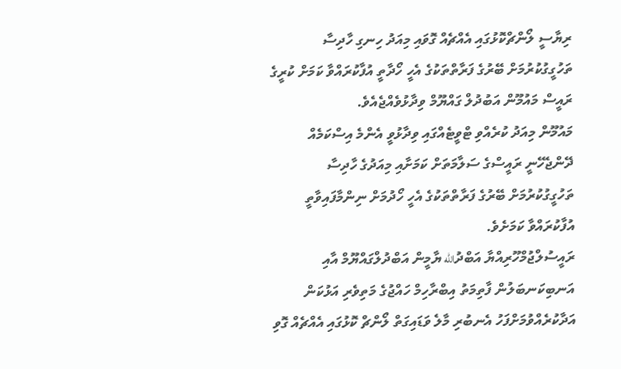ރިޔާސީ ލޯންޗްކޮޅުގައި އެއްޗެއް ގޮވައި މިއަދު ހިނގި ހާދިސާ ތަހުގީގުކުރުމަށް ބޭރުގެ ފަރާތްތަކުގެ އެހީ ހޯދާތީ އުފާކުރައްވާ ކަމަށް ކުރީގެ ރައީސް މައުމޫން އަބުދުލް ގައްޔޫމް ވިދާޅުވެއްޖެއެވެ.
މައުމޫން މިއަދު ކުރެއްވި ޓްވީޓެއްގައި ވިދާޅުވީ އެންމެ އިސްކަމެއް ދޭންޖެހޭނީ ރައީސްގެ ސަލާމަތަށް ކަމަށާއި މިއަދުގެ ހާދިސާ ތަހުގީގުކުރުމަށް ބޭރުގެ ފަރާތްތަކުގެ އެހީ ހޯދުމަށް ނިންމާފައިވާތީ އުފާކުރައްވާ ކަމަށެވެ.
ރައީސުލްޖުމްހޫރިއްޔާ އަބްދުالله ޔާމީން އަބްދުލްގައްޔޫމް އާއި އަނބިކަނބަލުން ފާތިމަތު އިބްރާހިމް ހައްޖުގެ މަތިވެރި އަޅުކަން އަދާކުރެއްވުމަށްފަހު އެނބުރި މާލެ ވަޑައިގަތް ލޯންޗް ކޮޅުގައި އެއްޗެއް ގޮވި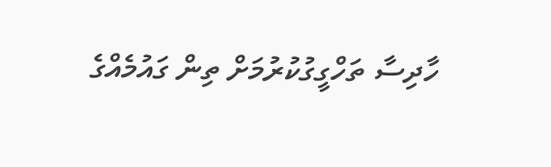ހާދިސާ ތަހްގީގުކުރުމަށް ތިން ގައުމެއްގެ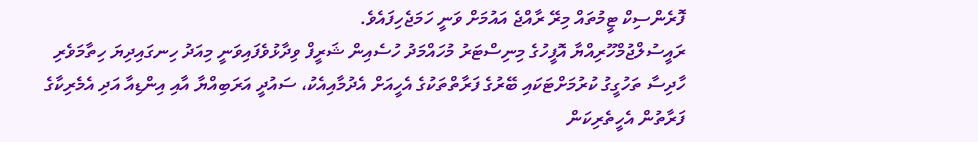ފޮރެންސިކް ޓީމުތައް މިރޭ ރާއްޖެ އައުމަށް ވަނީ ހަމަޖެހިފައެވެ.
ރައީސުލްޖުމްހޫރިއްޔާ އޮފީހުގެ މިނިސްޓަރު މުހައްމަދު ހުސެއިން ޝަރީފް ވިދާޅުވެފައިވަނީ މިއަދު ހިނގައިދިޔަ ހިތާމަވެރި ހާދިސާ ތަހުގީގު ކުރުމަށްޓަކައި ބޭރުގެ ފަރާތްތަކުގެ އެހީއަށް އެދުމާއިއެކު، ސައުދީ އަރަބިއްޔާ އާއި އިންޑިއާ އަދި އެމެރިކާގެ ފަރާތުން އެހީތެރިކަން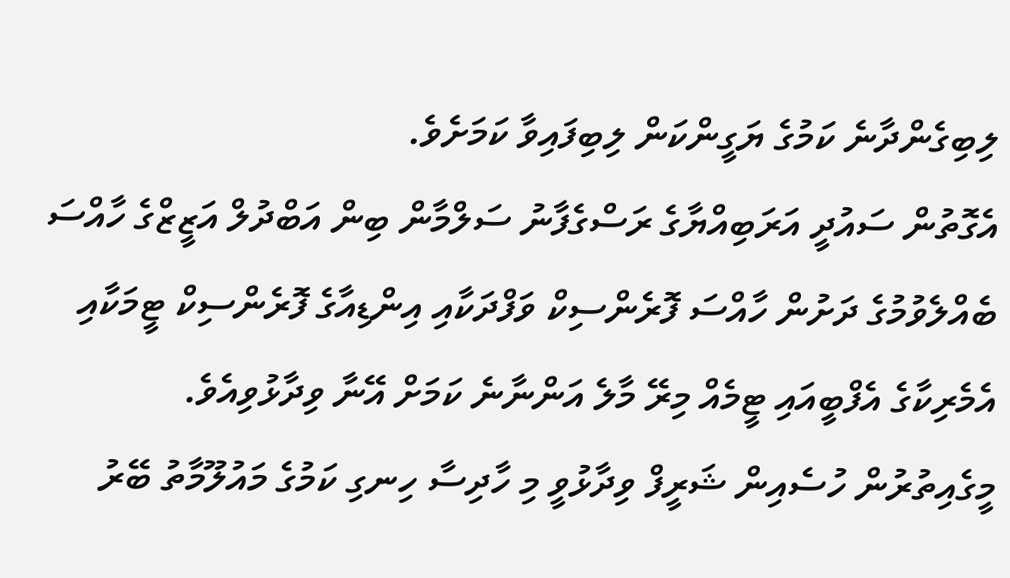ލިބިގެންދާނެ ކަމުގެ ޔަގީންކަން ލިބިފައިވާ ކަމަށެވެ.
އެގޮތުން ސައުދީ އަރަބިއްޔާގެ ރަސްގެފާނު ސަލްމާން ބިން އަބްދުލް އަޒީޒްގެ ހާއްސަ ބެއްލެވުމުގެ ދަށުން ހާއްސަ ފޮރެންސިކް ވަފްދަކާއި އިންޑިއާގެ ފޮރެންސިކް ޓީމަކާއި އެމެރިކާގެ އެފްބީއައި ޓީމެއް މިރޭ މާލެ އަންނާނެ ކަމަށް އޭނާ ވިދާޅުވިއެވެ.
މީގެއިތުރުން ހުސެއިން ޝަރީފް ވިދާޅުވީ މި ހާދިސާ ހިނގި ކަމުގެ މައުލޫމާތު ބޭރު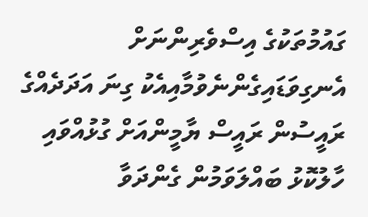ގައުމުތަކުގެ އިސްވެރިންނަށް އެނގިވަޑައިގެންނެވުމާއިއެކު ގިނަ އަދަދެއްގެ ރައީސުން ރައީސް ޔާމީންއަށް ގުޅުއްވައި ހާލުކޮޅު ބައްލަވަމުން ގެންދަވާ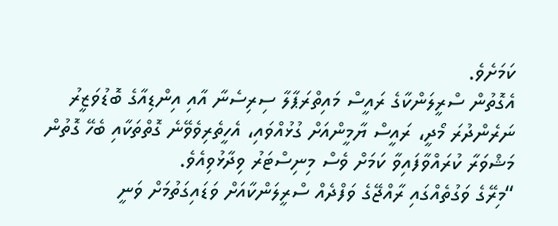ކަމަށެވެ.
އެގޮތުން ސްރީލަންކާގެ ރައީސް މައިތްރަޕާލާ ސިރިސެނާ އާއި އިންޑިއާގެ ބޮޑުވަޒީރު ނަރެންދުރަ މޯދީ، ރައީސް ޔާމީންއަށް ގުޅުއްވައި، އެހީތެރިވެވޭނެ ގޮތްތަކާއި ބެހޭ ގޮތުން މަޝްވަރާ ކުރައްވާފައިވާ ކަމަށް ވެސް މިނިސްޓަރު ވިދާޅުވިއެވެ.
“މިރޭގެ ވަގުތެއްގައި ރާއްޖޭގެ ވަފްދެއް ސްރީލަންކާއަށް ވަޑައިގަތުމަށް ވަނީ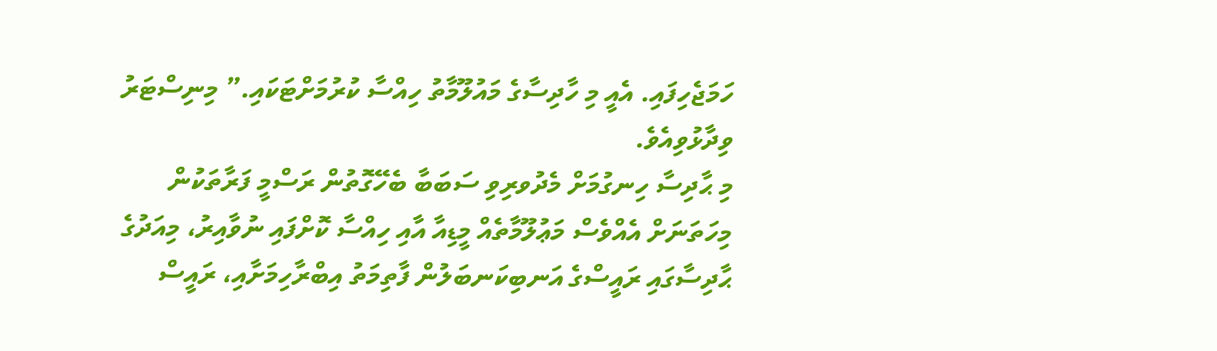ހަމަޖެހިފައި. އެއީ މި ހާދިސާގެ މައުލޫމާތު ހިއްސާ ކުރުމަށްޓަކައި.” މިނިސްޓަރު ވިދާޅުވިއެވެ.
މި ޙާދިސާ ހިނގުމަށް މެދުވރިވި ސަބަބާ ބެހޭގޮތުން ރަސްމީ ފަރާތަކުން މިހަތަނަށް އެއްވެސް މަޢުލޫމާތެއް މީޑިއާ އާއި ހިއްސާ ކޮށްފައި ނުވާއިރު، މިއަދުގެ ޙާދިސާގައި ރައީސްގެ އަނބިކަނބަލުން ފާތިމަތު އިބްރާހިމަށާއި، ރައީސް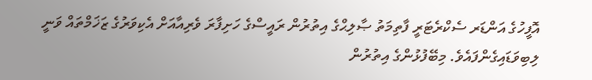އޮފީހުގެ އަންޑަރ ސެކްރެޓަރީ ފާތިމަތު ޞާލިޙްގެ އިތުރުން ރައީސްގެ ހަށިފާރަ ވެރިއާއަށް އެކިވަރުގެ ޒަޚަމްތައް ވަނީ ލިބިވަޑައިގެންފައެވެ. މިބޭފުޅުންގެ އިތުރުން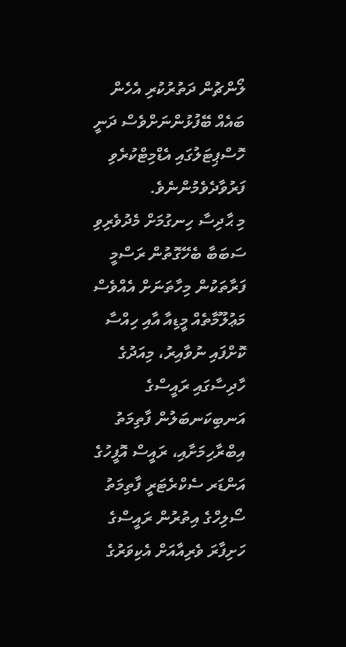ލޯންޗުން ދަތުރުކުރި އެހެން ބައެއް ބޭފުޅުންނަށްވެސް ދަނީ ހޮސްޕިޓަލުގައި އެޑްމިޓްކުރެވި ފަރުވާދެވެމުންނެވެ.
މި ޙާދިސާ ހިނގުމަށް މެދުވެރިވި ސަބަބާ ބެހޭގޮތުން ރަސްމީ ފަރާތަކުން މިހާތަނަށް އެއްވެސް މަޢުލޫމާތެއް މީޑިއާ އާއި ހިއްސާ ކޮށްފައި ނުވާއިރު، މިއަދުގެ ހާދިސާގައި ރައީސްގެ އަނބިކަނބަލުން ފާތިމަތު އިބްރާހިމަށާއި، ރައީސް އޮފީހުގެ އަންޑަރ ސެކްރެޓަރީ ފާތިމަތު ސޯލިހްގެ އިތުރުން ރައީސްގެ ހަށިފާރަ ވެރިއާއަށް އެކިވަރުގެ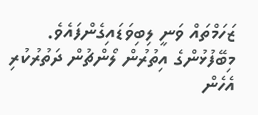ޒަހަމްތައް ވަނީ ލިބިވަޑައިގެންފައެވެ. މިބޭފުޅުންގެ އިތުރުން ލޯންޗުން ދަތުރުކުރި އެހެން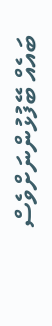ބައެއް ބޭފުޅުންނަށްވެސް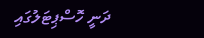ދަނީ ހޮސްޕިޓަލުގައި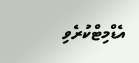އެޑްމިޓްކުރެވި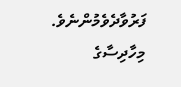ފަރުވާދެވެމުންނެވެ.
މިހާދިސާގެ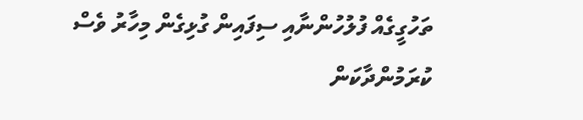ތަހުގީގެއް ފުލުހުންނާއި ސިފައިން ގުޅިގެން މިހާރު ވެސް ކުރަމުންދާކަން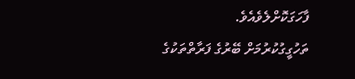ފާހަގަކޮށްލެވެއެވެ.
ތަހުގީގުކުރުމަށް ބޭރުގެ ފަރާތްތަކުގެ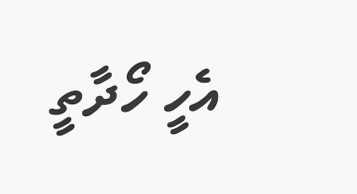އެހީ ހޯދާތީ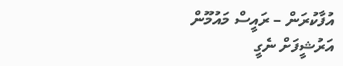އުފާކުރަން – ރައީސް މައުމޫން
އަރުޝީފަށް ނެގީ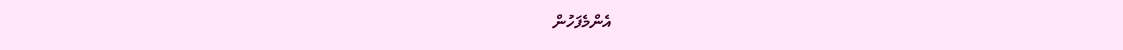އެންމެފަހުން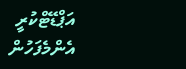އަޕްޑޭޓްކުރީ
އެންމެފަހުން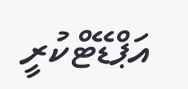އަޕްޑޭޓްކުރީ